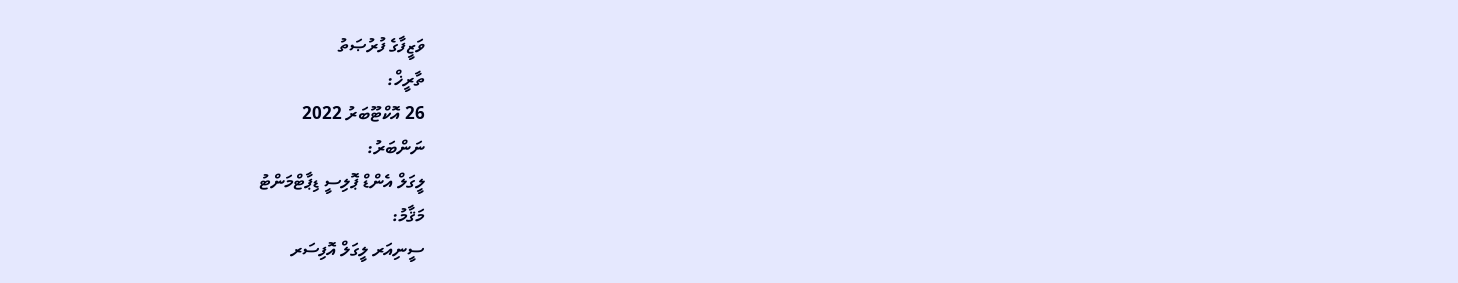ވަޒީފާގެ ފުރުޞަތު
ތާރީޚް:
26 އޮކްޓޫބަރު 2022
ނަންބަރު:
ލީގަލް އެންޑް ޕޮލިސީ ޑިޕާޓްމަންޓު
މަޤާމު:
ސީނިއަރ ލީގަލް އޮފިސަރ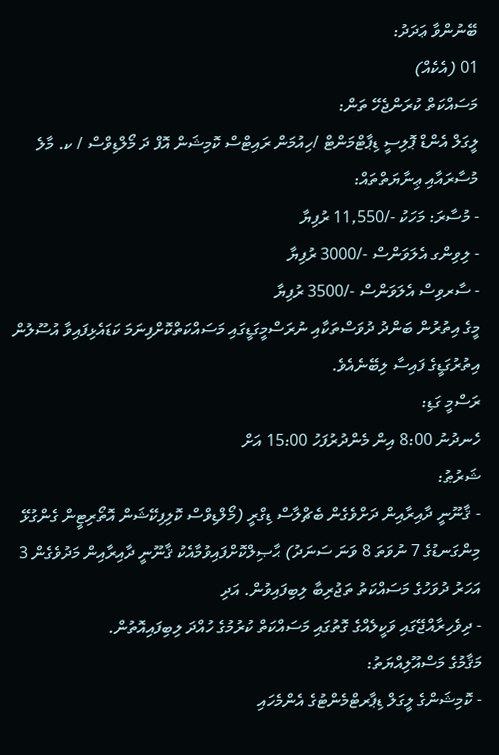ބޭނުންވާ ޢަދަދު:
01 (އެކެއް)
މަސައްކަތް ކުރަންޖެހޭ ތަން:
ލީގަލް އެންޑް ޕޮލިސީ ޑިޕާޓްމަންޓް /ހިއުމަން ރައިޓްސް ކޮމިޝަން އޮފް ދަ މޯލްޑިވްސް / ކ. މާލެ
މުސާރައާއި ޢިނާޔަތްތައް:
- މުސާރަ: މަހަކު -/11,550 ރުފިޔާ
- ލިވިންގ އެލަވަންސް -/3000 ރުފިޔާ
- ސާރވިސް އެލަވަންސް -/3500 ރުފިޔާ
މީގެ އިތުރުން ބަންދު ދުވަސްތަކާއި ނުރަސްމީގަޑީގައި މަސައްކަތްކޮށްފިނަމަ ކަޑައެޅިފައިވާ އުސޫލުން އިތުރުގަޑީގެ ފައިސާ ލިބޭނެއެވެ.
ރަސްމީ ގަޑި:
ހެނދުނު 8:00 އިން މެންދުރުފަހު 15:00 އަށް
ޝަރުޠު:
- ޤާނޫނީ ދާއިރާއިން ދަށްވެގެން ބެޗްލާސް ޑިގްރީ (މޯލްޑިވްސް ކޮލިފިކޭޝަން އޮތޯރިޓީން ގެންގުޅޭ މިންގަނޑުގެ 7 ނުވަތަ 8 ވަނަ ސަނަދު) ޙާޞިލްކޮށްފައިވުމާއެކު ޤާނޫނީ ދާއިރާއިން މަދުވެގެން 3 އަހަރު ދުވަހުގެ މަސައްކަތު ތަޖުރިބާ ލިބިފައިވުން. އަދި
- ދިވެހިރާއްޖޭގައި ވަކީލެއްގެ ގޮތުގައި މަސައްކަތް ކުރުމުގެ ހުއްދަ ލިބިފައިއޮތުން.
މަޤާމުގެ މަސްއޫލިއްޔަތު:
- ކޮމިޝަންގެ ލީގަލް ޑިޕާރޓްމެންޓުގެ އެންމެހައި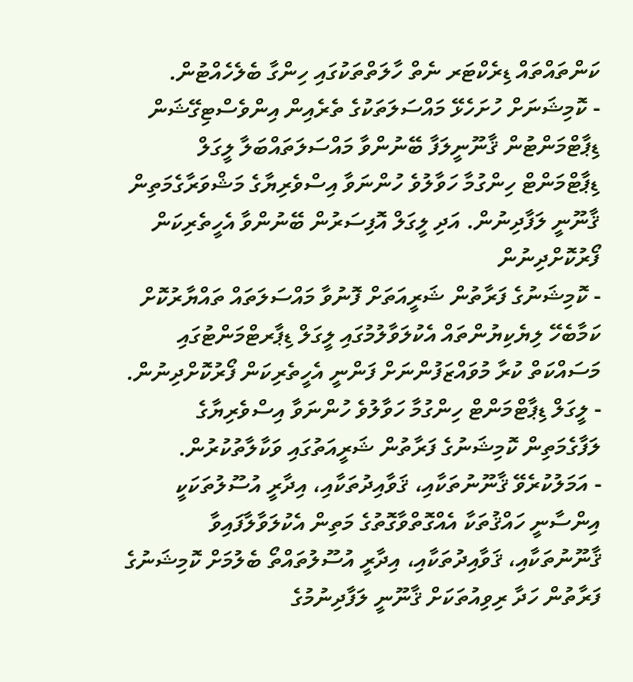ކަންތައްތައް ޑިރެކްޓަރ ނެތް ހާލަތްތަކުގައި ހިންގާ ބެލެހެއްޓުން.
- ކޮމިޝަނަށް ހުށަހެޅޭ މައްސަލަތަކުގެ ތެރެއިން އިންވެސްޓިގޭޝަން ޑިޕާޓްމަންޓުން ޤާނޫނީލަފާ ބޭނުންވާ މައްސަލަތައްބަލާ ލީގަލް ޑިޕާޓްމަންޓް ހިންގުމާ ހަވާލުވެ ހުންނަވާ އިސްވެރިޔާގެ މަޝްވަރާގެމަތިން ޤާނޫނީ ލަފާދިނުން. އަދި ލީގަލް އޮފިސަރުން ބޭނުންވާ އެހީތެރިކަން ފޯރުކޮށްދިނުން
- ކޮމިޝަނުގެ ފަރާތުން ޝަރީއަތަށް ފޮނުވާ މައްސަލަތައް ތައްޔާރުކޮށް ކަމާބެހޭ ލިޔެކިޔުންތައް އެކުލަވާލުމުގައި ލީގަލް ޑިޕާރޓްމަންޓުގައި މަސައްކަތް ކުރާ މުވައްޒަފުންނަށް ފަންނީ އެހީތެރިކަން ފޯރުކޮށްދިނުން.
- ލީގަލް ޑިޕާޓްމަންޓް ހިންގުމާ ހަވާލުވެ ހުންނަވާ އިސްވެރިޔާގެ ލަފާގެމަތިން ކޮމިޝަނުގެ ފަރާތުން ޝަރީއަތުގައި ވަކާލާތުކުރުން.
- އަމަލުކުރެވޭ ޤާނޫނުތަކާއި، ޤަވާއިދުތަކާއި، އިދާރީ އުސޫލުތަކަކީ އިންސާނީ ހައްޤުތަކާ އެއްގޮތްވާގޮތުގެ މަތިން އެކުލަވާލާފައިވާ ޤާނޫނުތަކާއި، ޤަވާއިދުތަކާއި، އިދާރީ އުސޫލުތައްތޯ ބެލުމަށް ކޮމިޝަނުގެ ފަރާތުން ހަދާ ރިވިއުތަކަށް ޤާނޫނީ ލަފާދިނުމުގެ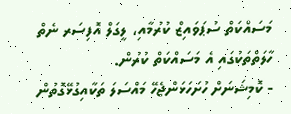މަސައްކަތް ސުޕަވައިޒް ކުރުމާއި، ލީގަލް އޮފިސަރ ނެތް ހާލަތްތަކުގައި އެ މަސައްކަތް ކުރުން.
- ކޮމިޝަނަށް ހުށަހަޅަންޖެހޭ މައްސަލަ ތަކާއިގުޅޭގޮތުން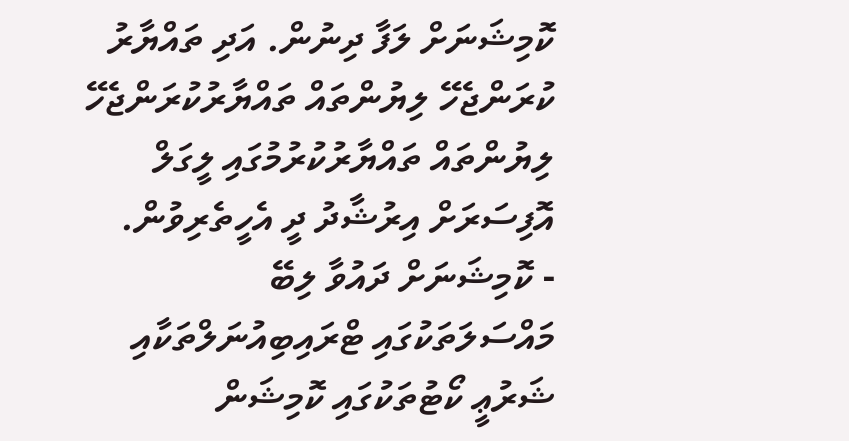ކޮމިޝަނަށް ލަފާ ދިނުން. އަދި ތައްޔާރު ކުރަންޖެހޭ ލިޔުންތައް ތައްޔާރުކުރަންޖެހޭ ލިޔުންތައް ތައްޔާރުކުރުމުގައި ލީގަލް އޮފިސަރަށް އިރުޝާދު ދީ އެހީތެރިވުން.
- ކޮމިޝަނަށް ދައުވާ ލިބޭ މައްސަލަތަކުގައި ޓްރައިބިއުނަލްތަކާއި ޝަރުޢީ ކޯޓުތަކުގައި ކޮމިޝަން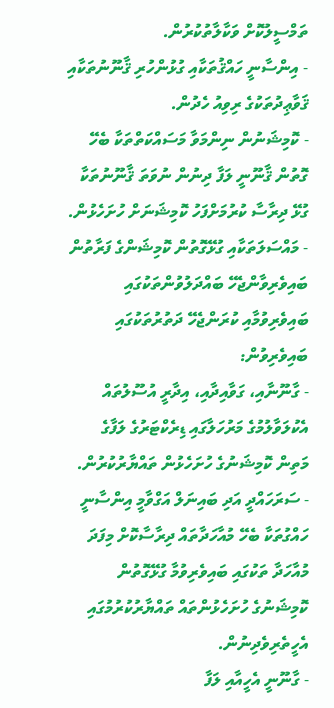ތަމްސީލުކޮށް ވަކާލާތުކުރުން.
- އިންސާނީ ހައްޤުތަކާއި ގުޅުންހުރި ޤާނޫނުތަކާއި ޤަވާޢިދުތަކުގެ ރިވިއު ހެދުން.
- ކޮމިޝަނުން ނިންމަވާ މަސައްކަތްތަކާ ބެހޭ ގޮތުން ޤާނޫނީ ލަފާ ދިނުން ނުވަތަ ޤާނޫނުތަކާ ގުޅޭ ދިރާސާ ކުރުމަށްފަހު ކޮމިޝަނަށް ހުށަހެޅުން.
- މައްސަލަތަކާއި ގުޅޭގޮތުން ކޮމިޝަންގެ ފަރާތުން ބައިވެރިވާންޖެހޭ ބައްދަލުވުންތަކުގައި ބައިވެރިވުމާއި ކުރަންޖެހޭ ދަތުރުތަކުގައި ބައިވެރިވުން:
- ގާނޫނާއި، ގަވާއިދާއި، އިދާރީ އުސޫލުތައް އެކުލަވާލުމުގެ މަރުހަލާގައި ޑިރެކްޓަރުގެ ލަފާގެ މަތިން ކޮމިޝަނުގެ ހުށަހެޅުން ތައްޔާރުކުރުން.
- ސަރަހައްދީ އަދި ބައިނަލް އަގްވާމީ އިންސާނީ ހައްގުތަކާ ބެހޭ މުއާހަދާތައް ދިރާސާކޮށް މިފަދަ މުއާހަދާ ތަކުގައި ބައިވެރިވުމާ ގުޅޭގޮތުން ކޮމިޝަނުގެ ހުށަހެޅުންތައް ތައްޔާރުކުރުމުގައި އެހީތެރިވެދިނުން.
- ގާނޫނީ އެހީއާއި ލަފާ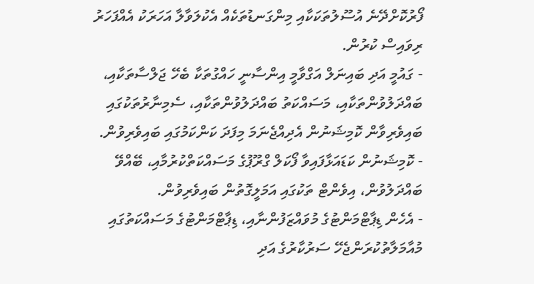ފޯރުކޮށްދޭނެ އުސޫލުތަކަކާއި މިންގަނޑުތަކެއް އެކުލަވާލާ އަހަރަކު އެއްފަހަރު ރިވައިސް ކުރުން.
- ގައުމީ އަދި ބައިނަލް އަގްވާމީ އިންސާނީ ހައްގުތަކާ ބެހޭ ޖަލްސާތަކާއި، ބައްދަލުވުންތަކާއި، މަސައްކަތު ބައްދަލުވުންތަކާއި، ސެމިނާރުތަކުގައި ބައިވެރިވާން ކޮމިޝަނުން އެދިއްޖެނަމަ މިފަދަ ކަންކަމުގައި ބައިވެރިވުން.
- ކޮމިޝަނުން ކަޑައަޅާފައިވާ ފޯކަލް ގްރޫޕުގެ މަސައްކަތްކުރުމާއި، ބޭއްވޭ ބައްދަލުވުން، އިވެންޓް ތަކުގައި އަމަލީގޮތުން ބައިވެރިވުން.
- އެހެން ޑިޕާޓްމަންޓުގެ މުވައްޒަފުންނާއި، ޑިޕާޓްމަންޓުގެ މަސައްކަތުގައި މުއާމަލާތުކުރަންޖެހޭ ސަރުކާރުގެ އަދި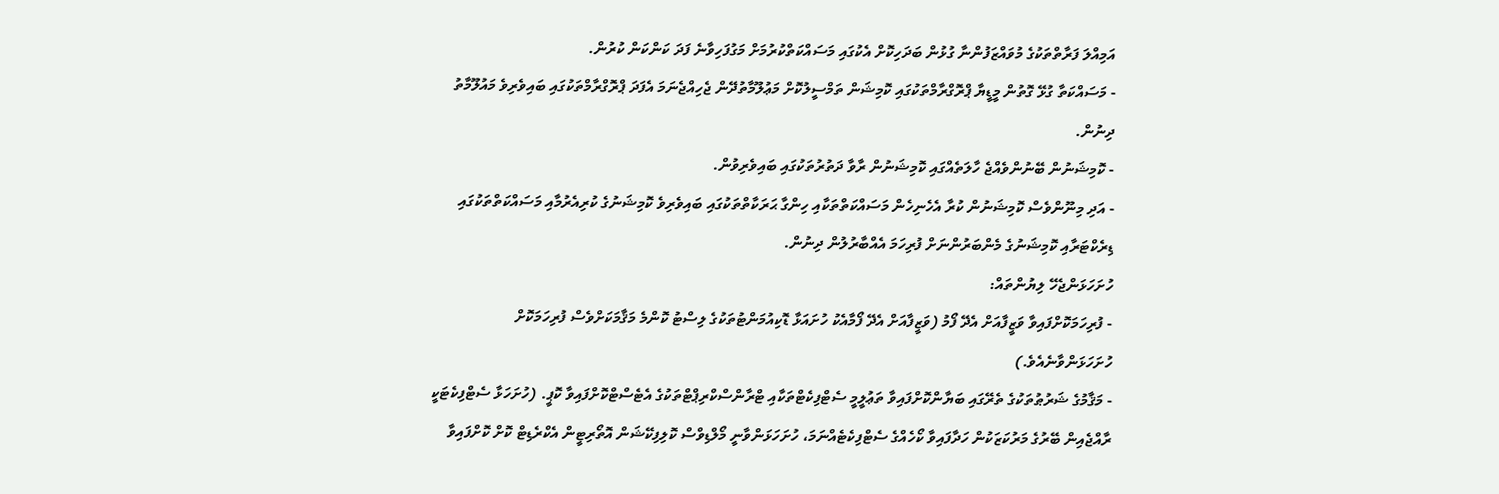އަމިއްލަ ފަރާތްތަކުގެ މުވައްޒަފުންނާ ގުޅުން ބަދަހިކޮށް އެކުގައި މަސައްކަތްކުރުމަށް މަގުފަހިވާނެ ފަދަ ކަންކަން ކުރުން.
- މަސައްކަތާ ގުޅޭ ގޮތުން މީޑީޔާ ޕްރޮގްރާމްތަކުގައި ކޮމިޝަން ތަމްސީލުކޮށް މަޢުލޫމާތުދޭން ޖެހިއްޖެނަމަ އެފަދަ ޕްރޮގްރާމްތަކުގައި ބައިވެރިވެ މައުލޫމާތު ދިނުން.
- ކޮމިޝަނުން ބޭނުންވެއްޖެ ހާލަތެއްގައި ކޮމިޝަނުން ރާވާ ދަތުރުތަކުގައި ބައިވެރިވުން.
- އަދި މިނޫންވެސް ކޮމިޝަނުން ކުރާ އެހެނިހެން މަސައްކަތްތަކާއި ހިންގާ ޙަރަކާތްތަކުގައި ބައިވެރިވެ ކޮމިޝަނުގެ ކުރިއެރުމާއި މަސައްކަތްތަކުގައި ޑިރެކްޓަރާއި ކޮމިޝަނުގެ މެންބަރުންނަށް ފުރިހަމަ އެއްބާރުލުން ދިނުން.
ހުށަހަޅަންޖެހޭ ލިޔުންތައް:
- ފުރިހަމަކޮށްފައިވާ ވަޒީފާއަށް އެދޭ ފޯމު (ވަޒީފާއަށް އެދޭ ފޯމާއެކު ހުށައަޅާ ޑޮކިއުމަންޓުތަކުގެ ލިސްޓު ކޮންމެ މަޤާމަކަށްވެސް ފުރިހަމަކޮށް ހުށަހަޅަންވާނެއެވެ.)
- މަޤާމުގެ ޝަރުޠުތަކުގެ ތެރޭގައި ބަޔާންކޮށްފައިވާ ތަޢުލީމީ ސެޓްފިކެޓްތަކާއި ޓްރާންސްކްރިޕްޓްތަކުގެ އެޓެސްޓްކޮށްފައިވާ ކޮޕީ. (ހުށަހަޅާ ސެޓްފިކެޓަކީ ރާއްޖެއިން ބޭރުގެ މަރުކަޒަކުން ހަދާފައިވާ ކޯހެއްގެ ސެޓްފިކެޓެއްނަމަ، ހުށަހަޅަންވާނީ މޯލްޑިވްސް ކޮލިފިކޭޝަން އޮތޯރިޓީން އެކްރެޑިޓް ކޮށް ކޮށްފައިވާ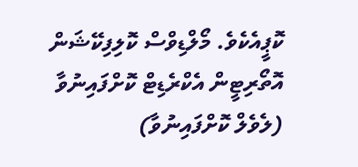ކޮޕީއެކެވެ. މޯލްޑިވްސް ކޮލިފިކޭޝަން އޮތޯރިޓީން އެކްރެޑިޓް ކޮށްފައިނުވާ (ލެވެލް ކޮށްފައިނުވާ)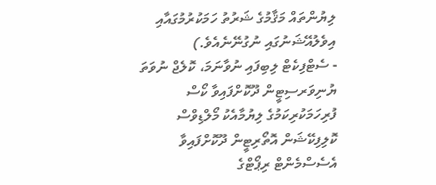ލިޔުންތައް މަޤާމުގެ ޝަރުތު ހަމަކުރުމުގައާއި އިވެލުއޭޝަނުގައި ނުގުނޭނެއެވެ.)
- ސެޓްފިކެޓް ލިބިފައި ނުވާނަމަ، ކޮލެޖް ނުވަތަ ޔުނިވަރސިޓީން ދޫކޮށްފައިވާ ކޯސް ފުރިހަމަކުރިކަމުގެ ލިޔުމާއެކު މޯލްޑިވްސް ކޮލިފިކޭޝަން އޮތޯރިޓީން ދޫކޮށްފައިވާ އެސެސްމެންޓް ރިޕޯޓްގެ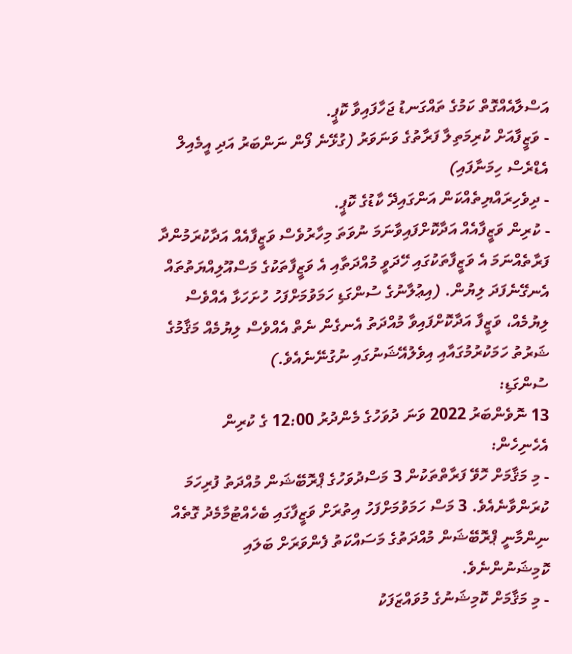އަސްލާއެއްގޮތް ކަމުގެ ތައްގަނޑު ޖަހާފައިވާ ކޮޕީ.
- ވަޒީފާއަށް ކުރިމަތިލާ ފަރާތުގެ ވަނަވަރު (ގުޅޭނެ ފޯން ނަންބަރު އަދި އީމެއިލް އެޑްރެސް ހިމަނާފައި)
- ދިވެހިރައްޔިތެއްކަން އަންގައިދޭ ކާޑުގެ ކޮޕީ.
- ކުރިން ވަޒީފާއެއް އަދާކޮށްފައިވާނަމަ ނުވަތަ މިހާރުވެސް ވަޒީފާއެއް އަދާކުރަމުންދާ ފަރާތެއްނަމަ އެ ވަޒީފާތަކުގައި ހޭދަވީ މުއްދަތާއި އެ ވަޒީފާތަކުގެ މަސްއޫލިއްޔަތުތައް އެނގޭނެފަދަ ލިޔުން. (އިޢުލާނުގެ ސުންގަޑި ހަމަވުމަށްފަހު ހުށަހަޅާ އެއްވެސް ލިޔުމެއް، ވަޒީފާ އަދާކޮށްފައިވާ މުއްދަތު އެނގެން ނެތް އެއްވެސް ލިޔުމެއް މަޤާމުގެ ޝަރުތު ހަމަކުރުމުގައާއި އިވެލުއޭޝަނުގައި ނުގުނޭނެއެވެ.)
ސުންގަޑި:
13 ނޮވެންބަރު 2022 ވަނަ ދުވަހުގެ މެންދުރު 12:00 ގެ ކުރިން
އެހެނިހެން:
- މި މަޤާމަށް ހޮވޭ ފަރާތްތަކުން 3 މަސްދުވަހުގެ ޕްރޮބޭޝަން މުއްދަތު ފުރިހަމަ ކުރަންވާނެއެވެ. 3 މަސް ހަމަވުމަށްފަހު އިތުރަށް ވަޒީފާގައި ބެހެއްޓުމާމެދު ގޮތެއް ނިންމާނީ ޕްރޮބޭޝަން މުއްދަތުގެ މަސައްކަތު ފެންވަރަށް ބަލައި ކޮމިޝަނުންނެވެ.
- މި މަޤާމަށް ކޮމިޝަނުގެ މުވައްޒަފަކު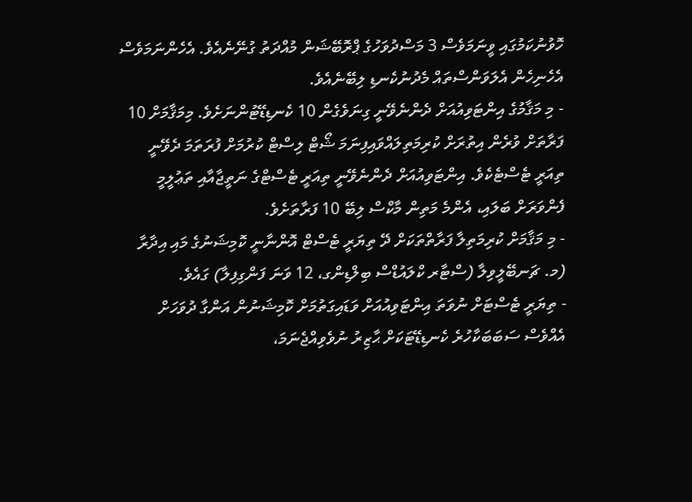ހޮވުނުކަމުގައި ވީނަމަވެސް 3 މަސްދުވަހުގެ ޕްރޮބޭޝަން މުއްދަތު ގުނޭނެއެވެ. އެހެންނަމަވެސް އެހެނިހެން އެލަވަންސްތައް މެދުނުކެނޑި ލިބޭނެއެވެ.
- މި މަޤާމުގެ އިންޓަވިއުއަށް ދެންނެވޭނީ ގިނަވެގެން 10 ކެނޑިޑޭޓުންނަށެވެ. މިމަޤާމަށް 10 ފަރާތަށް ވުރެން އިތުރަށް ކުރިމަތިލައްވައިފިނަމަ ޝޯޓް ލިސްޓް ކުރުމަށް ފުރަތަމަ ދެވޭނީ ތިއަރީ ޓެސްޓެކެވެ. އިންޓަވިއުއަށް ދެންނެވޭނީ ތިއަރީ ޓެސްޓްގެ ނަތީޖާއާއި ތަޢުލީމީ ފެންވަރަށް ބަލައި، އެންމެ މަތިން މާކްސް ލިބޭ 10 ފަރާތަށެވެ.
- މި މަޤާމަށް ކުރިމަތިލާ ފަރާތްތަކަށް ދޭ ތިޔަރީ ޓެސްޓް އޮންނާނީ ކޮމިޝަނުގެ މައި އިދާރާ (މ. ޗަނބޭލީވިލާ (ސްޓާރ ކްލައުޑްސް ބިލްޑިންގ، 12 ވަނަ ފަންގިފިލާ) ގައެވެ.
- ތިޔަރީ ޓެސްޓަށް ނުވަތަ އިންޓަވިއުއަށް ވަޑައިގަތުމަށް ކޮމިޝަނުން އަންގާ ދުވަހަށް އެއްވެސް ސަބަބަކާހުރެ ކެނޑިޑޭޓަކަށް ޙާޒިރު ނުވެވިއްޖެނަމަ،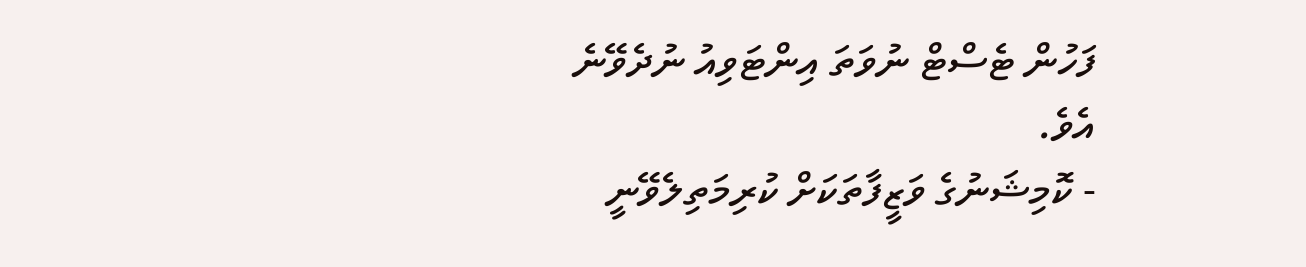ފަހުން ޓެސްޓް ނުވަތަ އިންޓަވިއު ނުދެވޭނެ އެވެ.
- ކޮމިޝަނުގެ ވަޒީފާތަކަށް ކުރިމަތިލެވޭނީ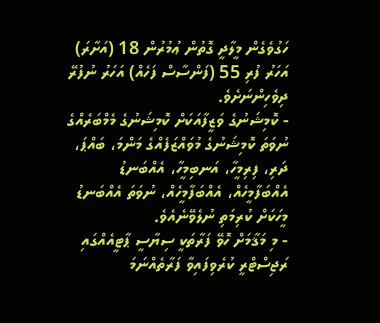ހަގުވެގެން މީލާދީ ގޮތުން ޢުމުރުން 18 (އަށާރަ) އަހަރު ފުރި 55 (ފަންސާސް ފަހެއް) އަހަރު ނުފުރޭ ދިވެހިންނަށެވެ.
- ކޮމިޝަނުގެ ވަޒީފާއަކަށް ކޮމިޝަނުގެ މެމްބަރެއްގެ ނުވަތަ ކޮމިޝަނުގެ މުވައްޒަފެއްގެ މަންމަ، ބައްޕަ، ދަރި، ފިރިމީހާ، އަނބިމީހާ، އެއްބަނޑު އެއްބަފާމީހެއް، އެއްބަފާމީހެއް، ނުވަތަ އެއްބަނޑު މީހަކަށް ކުރިމަތި ނުލެވޭނެއެވެ.
- މި މަޤާމަށް ހޮވޭ ފަރާތަކީ ސިޔާސީ ޕާޓީއެއްގައި ރަޖިސްޓްރީ ކުރެވިފައިވާ ފަރާތެއްނަމަ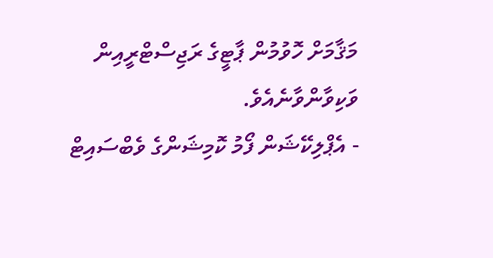މަޤާމަށް ހޮވުމުން ޕާޓީގެ ރަޖިސްޓްރީއިން ވަކިވާންވާނެއެވެ.
- އެޕްލިކޭޝަން ފޯމު ކޮމިޝަންގެ ވެބްސައިޓް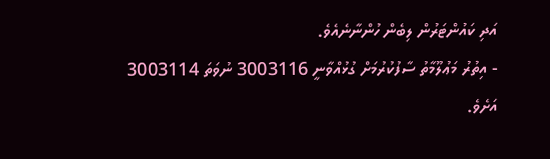އަދި ކައުންޓަރުން ލިބެން ހުންނާނެއެވެ.
- އިތުރު މަޢުލޫމާތު ސާފުކުރުމަށް ގުޅުއްވާނީ 3003116 ނުވަތަ 3003114 އަށެވެ.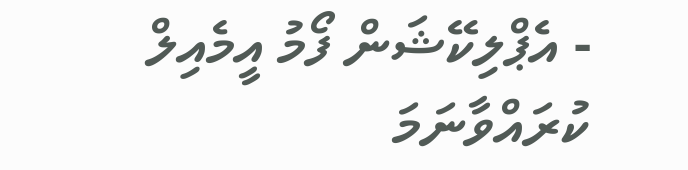- އެޕްލިކޭޝަން ފޯމު އީމެއިލް ކުރައްވާނަމަ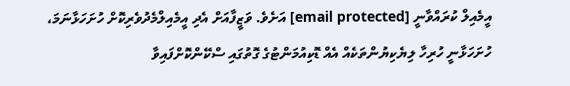އީމެއިލް ކުރައްވާނީ [email protected] އަށެވެ. ވަޒީފާއަށް އެދި އީމެއިލްމެދުވެރިކޮށް ހުށަހަޅާނަމަ، ހުށަހަޅާނީ ހުރިހާ ލިޔެކިޔުންތަކެއް އެއް ޑޮކިއުމަންޓުގެ ގޮތުގައި ސްކޭންކޮށްފައިވާ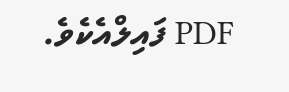PDF ފައިލްއެކެވެ.